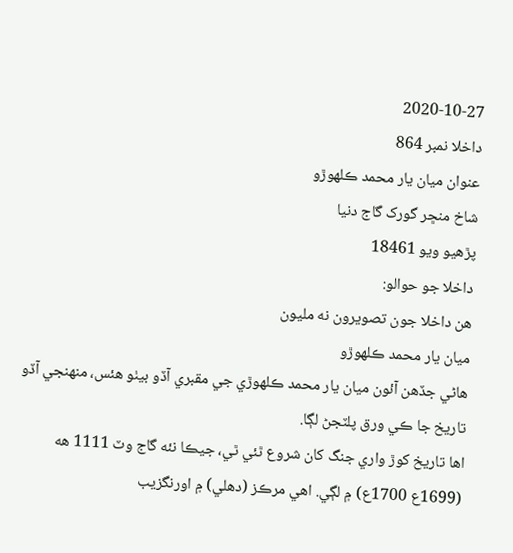2020-10-27
داخلا نمبر 864
عنوان ميان يار محمد ڪلهوڙو
شاخ منڇر گورک گاج دنيا
پڙهيو ويو 18461
داخلا جو حوالو:
هن داخلا جون تصويرون نه مليون
ميان يار محمد ڪلهوڙو
هاڻي جڏهن آئون ميان يار محمد ڪلهوڙي جي مقبري آڏو بيٺو هئس، منهنجي آڏو تاريخ جا ڪي ورق پلٽجڻ لڳا.
اها تاريخ کوڙ واري جنگ کان شروع ٿئي ٿي، جيڪا نئه گاج وٽ 1111 هه (1699ع 1700ع) ۾ لڳي. اهي مرڪز (دهلي) ۾ اورنگزيب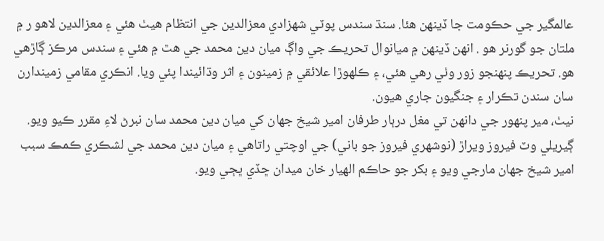عالمگير جي حڪومت جا ڏينهن هئا. سنڌ سندس پوٽي شهزادي معزالدين جي انتظام هيٺ هئي ۽ معزالدين لاهو ر ۾ ملتان جو گورنر هو . انهن ڏينهن ۾ ميانوال تحريڪ جي واڳ ميان دين محمد جي هٿ ۾ هئي ۽ سندس مرڪز ڳاڙهي هو. تحريڪ پنهنجو زور وٺي رهي هئي، ۽ ڪلهوڙا علائقي ۾ زمينون ۽ اثر وڌائيندا پئي ويا. انڪري مقامي زميندارن سان سندن تڪرار ۽ جنگيون جاري هيون.
نيٺ، مير پنهور جي دانهن تي مغل درٻار طرفان امير شيخ جهان کي ميان دين محمد سان نبرڻ لاءِ مقرر ڪيو ويو. ڳيريلي وٽ فيروز ويراڙ (نوشهري فيروز جو باني) جي اوچتي راتاهي ۽ ميان دين محمد جي لشڪري ڪمڪ سبب امير شيخ جهان مارجي ويو ۽ بکر جو حاڪم الهيار خان ميدان ڇڏي ڀڄي ويو.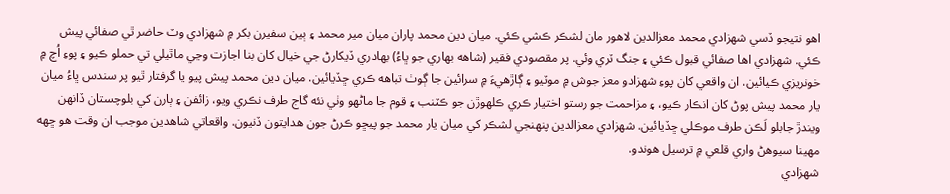اهو نتيجو ڏسي شهزادي محمد معزالدين لاهور مان لشڪر ڪشي ڪئي. ميان دين محمد پاران ميان مير محمد ۽ ٻين سفيرن بکر ۾ شهزادي وٽ حاضر ٿي صفائي پيش ڪئي. شهزادي اها صفائي قبول ڪئي ۽ جنگ ٽري وئي. پر مقصودي فقير (شاهه بهاري جو ڀاءُ) بهادري ڏيکارڻ جي خيال کان بنا اجازت وڃي ماٿيلي تي حملو ڪيو ۽ پوءِ اُچ ۾ خونريزي ڪيائين. ان واقعي کان پوءِ شهزادو معز جوش ۾ موٽيو ۽ ڳاڙهيءَ ۾ سرائين جا ڳوٺ تباهه ڪري ڇڏيائين. ميان دين محمد پيش پيو يا گرفتار ٿيو پر سندس ڀاءُ ميان يار محمد پيش پوڻ کان انڪار ڪيو، ۽ مزاحمت جو رستو اختيار ڪري ڪلهوڙن جو ڪٽنب ۽ قوم جا ماڻهو وٺي نئه گاج طرف نڪري ويو، زائفن ۽ ٻارن کي بلوچستان ڏانهن ويندڙ جابلو لَڪن طرف موڪلي ڇڏيائين. شهزادي معزالدين پنهنجي لشڪر کي ميان يار محمد جو پيڇو ڪرڻ جون هدايتون ڏنيون. واقعاتي شاهدين موجب ان وقت هو ڇهه مهينا سيوهڻ واري قلعي ۾ ترسيل هوندو.
شهزادي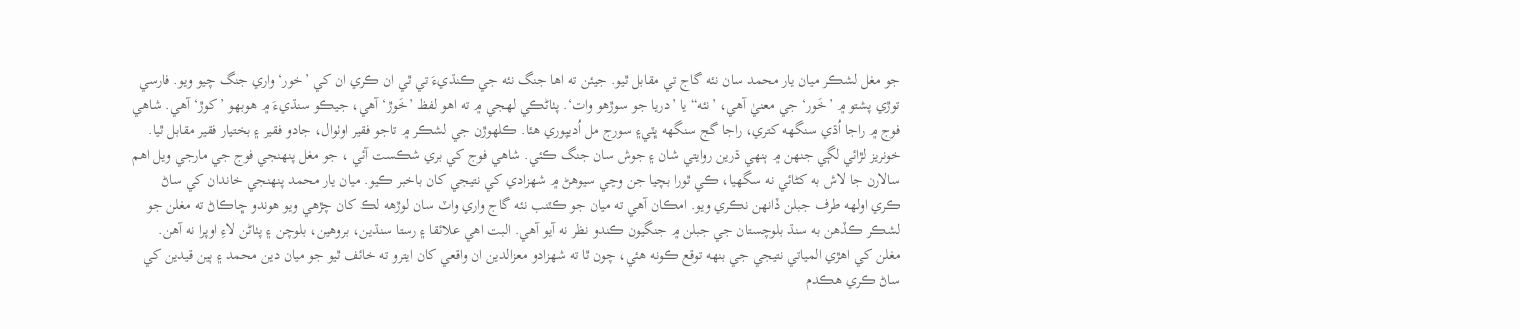جو مغل لشڪر ميان يار محمد سان نئه گاج تي مقابل ٿيو. جيئن ته اها جنگ نئه جي ڪنڌيءَ تي ٿي ان ڪري ان کي ’خور‘ واري جنگ چيو ويو. فارسي توڙي پشتو ۾ ’خَور‘ جي معنيٰ آهي، ’نئه“ يا ’دريا جو سوڙهو وات‘. پٺاڻڪي لهجي ۾ ته اهو لفظ ’خَوڙ‘آهي، جيڪو سنڌيءَ ۾ هوبهو ’کوڙ‘ آهي. شاهي فوج ۾ راجا اُڌي سنگهه کتري، راجا گج سنگهه ڀٽي۽ سورج مل اُديپوري هئا. ڪلهوڙن جي لشڪر ۾ تاجو فقير اوٺوال، جادو فقير ۽ بختيار فقير مقابل ٿيا. خونريز لڙائي لڳي جنهن ۾ ٻنهي ڌرين روايتي شان ۽ جوش سان جنگ ڪئي. شاهي فوج کي بري شڪست آئي ، جو مغل پنهنجي فوج جي مارجي ويل اهم سالارن جا لاش به کڻائي نه سگهيا، ڪي ٿورا بچيا جن وڃي سيوهڻ ۾ شهزادي کي نتيجي کان باخبر ڪيو. ميان يار محمد پنهنجي خاندان کي ساڻ ڪري اولهه طرف جبلن ڏانهن نڪري ويو. امڪان آهي ته ميان جو ڪٽنب نئه گاج واري واٽ سان لوڙهه لڪ کان چڙهي ويو هوندو ڇاڪاڻ ته مغلن جو لشڪر ڪڏهن به سنڌ بلوچستان جي جبلن ۾ جنگيون ڪندو نظر نه آيو آهي. البت اهي علائقا ۽ رستا سنڌين، بروهين، بلوچن ۽ پٺاڻن لاءِ اوپرا نه آهن.
مغلن کي اهڙي المياتي نتيجي جي بنهه توقع ڪونه هئي، چون ٿا ته شهزادو معزالدين ان واقعي کان ايترو ته خائف ٿيو جو ميان دين محمد ۽ ٻين قيدين کي ساڻ ڪري هڪدم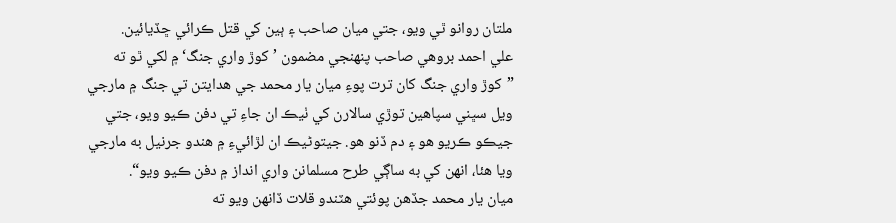ملتان روانو ٿي ويو، جتي ميان صاحب ۽ ٻين کي قتل ڪرائي ڇڏيائين.
علي احمد بروهي صاحب پنهنجي مضمون ’کوڙ واري جنگ‘ ۾ لکي ٿو ته ”کوڙ واري جنگ کان ترت پوءِ ميان يار محمد جي هدايتن تي جنگ ۾ مارجي ويل سڀني سپاهين توڙي سالارن کي ٺيڪ ان جاءِ تي دفن ڪيو ويو، جتي جيڪو ڪريو هو ۽ دم ڏنو هو. جيتوڻيڪ ان لڙائيءِ ۾ هندو جرنيل به مارجي ويا هئا، انهن کي به ساڳي طرح مسلمانن واري انداز ۾ دفن ڪيو ويو“.
ميان يار محمد جڏهن پوئتي هٽندو قلات ڏانهن ويو ته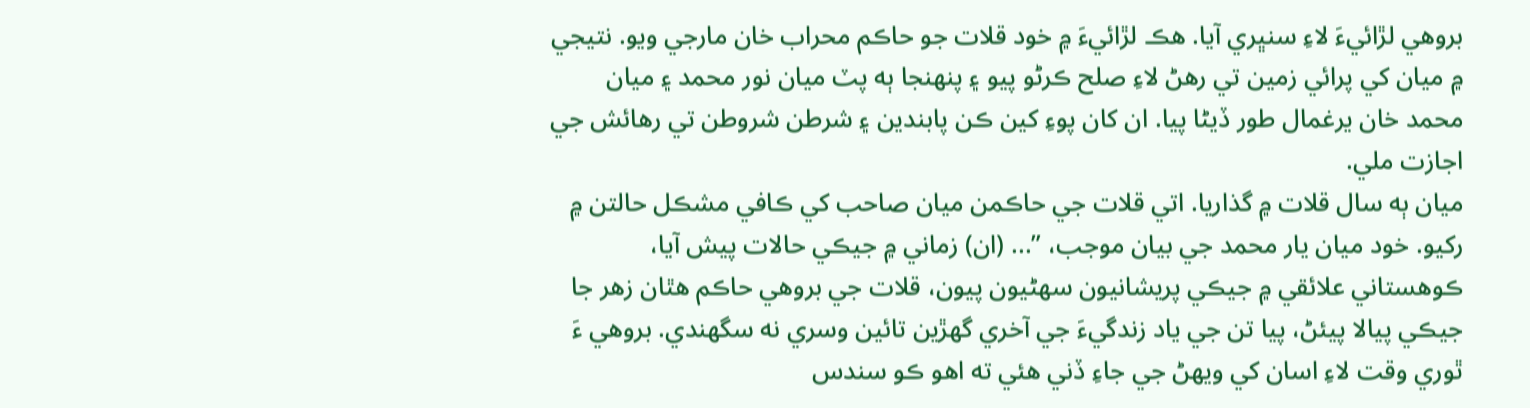بروهي لڙائيءَ لاءِ سنڀري آيا. هڪ لڙائيءَ ۾ خود قلات جو حاڪم محراب خان مارجي ويو. نتيجي ۾ ميان کي پرائي زمين تي رهڻ لاءِ صلح ڪرڻو پيو ۽ پنهنجا ٻه پٽ ميان نور محمد ۽ ميان محمد خان يرغمال طور ڏيڻا پيا. ان کان پوءِ کين ڪن پابندين ۽ شرطن شروطن تي رهائش جي اجازت ملي.
ميان ٻه سال قلات ۾ گذاريا. اتي قلات جي حاڪمن ميان صاحب کي ڪافي مشڪل حالتن ۾ رکيو. خود ميان يار محمد جي بيان موجب، ”... (ان) زماني ۾ جيڪي حالات پيش آيا، ڪوهستاني علائقي ۾ جيڪي پريشانيون سهڻيون پيون، قلات جي بروهي حاڪم هٿان زهر جا جيڪي پيالا پيئڻ، پيا تن جي ياد زندگيءَ جي آخري گهڙين تائين وسري نه سگهندي. بروهي ءَ ٿوري وقت لاءِ اسان کي ويهڻ جي جاءِ ڏني هئي ته اهو ڪو سندس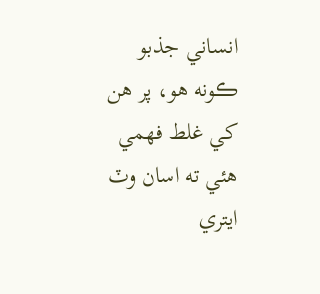انساني جذبو ڪونه هو، پر هن کي غلط فهمي هئي ته اسان وٽ ايتري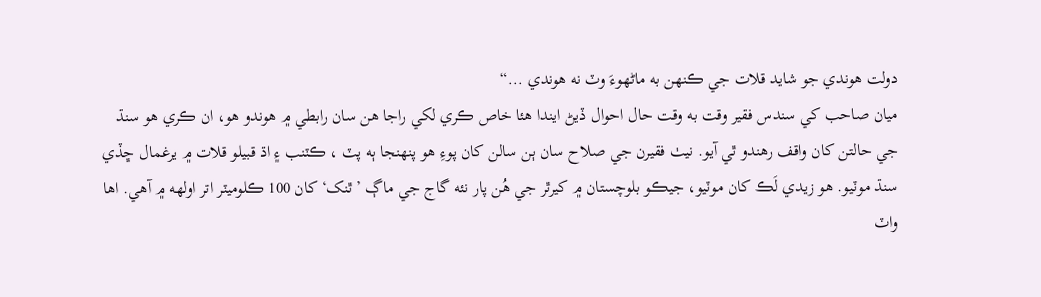دولت هوندي جو شايد قلات جي ڪنهن به ماڻهوءَ وٽ نه هوندي ...“
ميان صاحب کي سندس فقير وقت به وقت حال احوال ڏيڻ ايندا هئا خاص ڪري لکي راجا هن سان رابطي ۾ هوندو هو، ان ڪري هو سنڌ جي حالتن کان واقف رهندو ٿي آيو. نيٺ فقيرن جي صلاح سان ٻن سالن کان پوءِ هو پنهنجا ٻه پٽ ، ڪٽنب ۽ اڌ قبيلو قلات ۾ يرغمال ڇڏي سنڌ موٽيو. هو زيدي لَڪ کان موٽيو، جيڪو بلوچستان ۾ کيرٿر جي هُن پار نئه گاج جي ماڳ ’ٿنک‘ کان 100 ڪلوميٽر اتر اولهه ۾ آهي. اها واٽ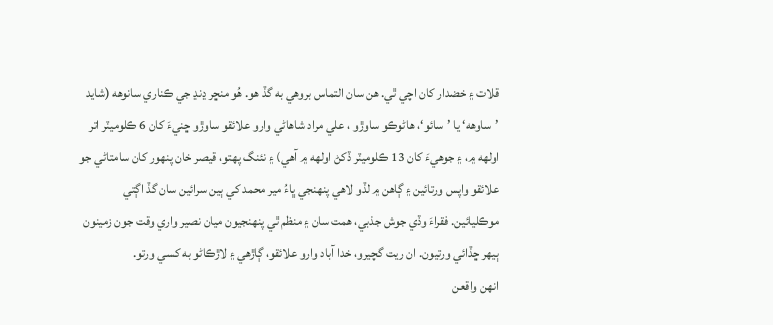قلات ۽ خضدار کان اچي ٿي. هن سان التماس بروهي به گڏ هو. هُو منڇر ڍنڍ جي ڪناري سانوهه (شايد ’ساوهه‘ يا ’سائو‘، هاڻوڪو ساوڙو ، علي مراد شاهاڻي وارو علائقو ساوڙو ڇنيءَ کان 6 ڪلوميٽر اتر اولهه ۾، ۽ جوهيءَ کان 13 ڪلوميٽر ڏکڻ اولهه ۾ آهي) ۽ نئنگ پهتو، قيصر خان پنهور کان سامتاڻي جو علائقو واپس ورتائين ۽ ڳاهن ۾ لڏو لاهي پنهنجي ڀاءُ مير محمد کي ٻين سرائين سان گڏ اڳتي موڪليائين. فقراءَ وڏي جوش جذبي، همت سان ۽ منظم ٿي پنهنجيون ميان نصير واري وقت جون زمينون ٻيهر ڇڏائي ورتيون. ان ريت گچيرو، خدا آباد وارو علائقو، ڳاڙهي ۽ لاڙڪاڻو به کسي ورتو.
انهن واقعن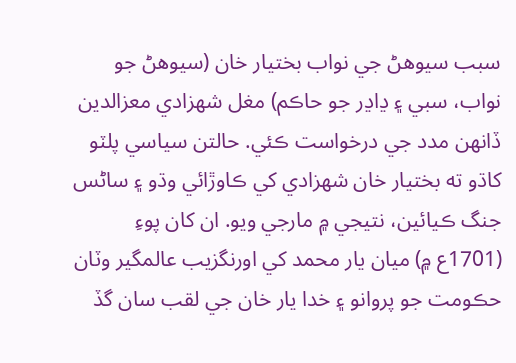سبب سيوهڻ جي نواب بختيار خان (سيوهڻ جو نواب، سبي ۽ ڍاڍر جو حاڪم) مغل شهزادي معزالدين ڏانهن مدد جي درخواست ڪئي. حالتن سياسي پلٽو کاڌو ته بختيار خان شهزادي کي ڪاوڙائي وڌو ۽ ساڻس جنگ ڪيائين، نتيجي ۾ مارجي ويو. ان کان پوءِ (1701ع ۾) ميان يار محمد کي اورنگزيب عالمگير وٽان حڪومت جو پروانو ۽ خدا يار خان جي لقب سان گڏ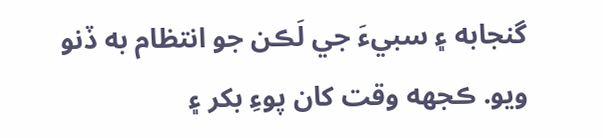گنجابه ۽ سبيءَ جي لَڪن جو انتظام به ڏنو ويو. ڪجهه وقت کان پوءِ بکر ۽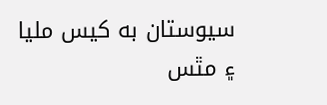سيوستان به کيس مليا ۽ مٿس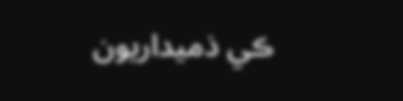ڪي ذميداريون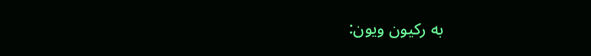به رکيون ويون: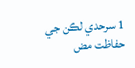1 سرحدي لڪن جي حفاظت مض